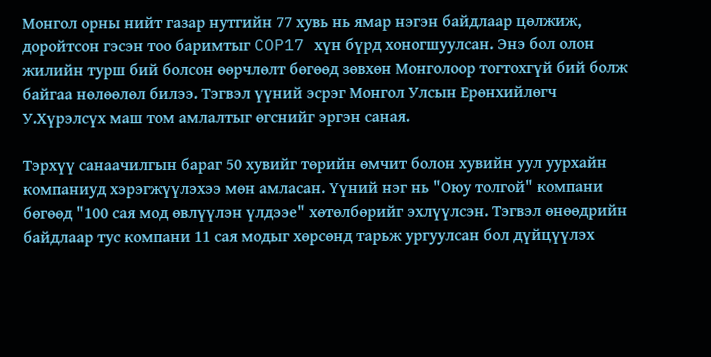Монгол орны нийт газар нутгийн 77 хувь нь ямар нэгэн байдлаар цөлжиж, доройтсон гэсэн тоо баримтыг COP17 хүн бүрд хоногшуулсан. Энэ бол олон жилийн турш бий болсон өөрчлөлт бөгөөд зөвхөн Монголоор тогтохгүй бий болж байгаа нөлөөлөл билээ. Тэгвэл үүний эсрэг Монгол Улсын Ерөнхийлөгч У.Хүрэлсүх маш том амлалтыг өгснийг эргэн саная.

Тэрхүү санаачилгын бараг 50 хувийг төрийн өмчит болон хувийн уул уурхайн компаниуд хэрэгжүүлэхээ мөн амласан. Үүний нэг нь "Оюу толгой" компани бөгөөд "100 сая мод өвлүүлэн үлдээе" хөтөлбөрийг эхлүүлсэн. Тэгвэл өнөөдрийн байдлаар тус компани 11 сая модыг хөрсөнд тарьж ургуулсан бол дүйцүүлэх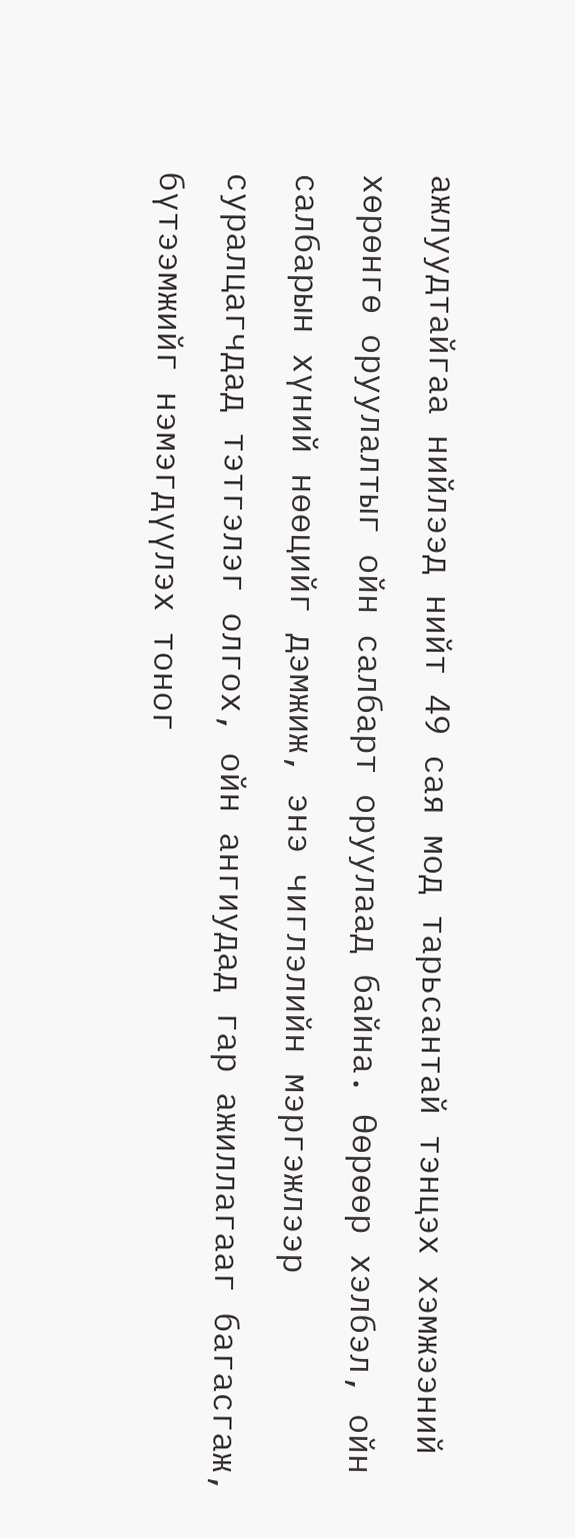ажлуудтайгаа нийлээд нийт 49 сая мод тарьсантай тэнцэх хэмжээний хөрөнгө оруулалтыг ойн салбарт оруулаад байна. Өөрөөр хэлбэл, ойн салбарын хүний нөөцийг дэмжиж, энэ чиглэлийн мэргэжлээр суралцагчдад тэтгэлэг олгох, ойн ангиудад гар ажиллагааг багасгаж, бүтээмжийг нэмэгдүүлэх тоног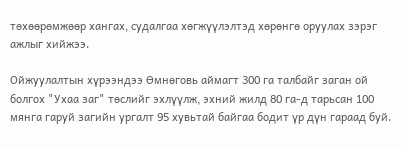төхөөрөмжөөр хангах, судалгаа хөгжүүлэлтэд хөрөнгө оруулах зэрэг ажлыг хийжээ.

Ойжуулалтын хүрээндээ Өмнөговь аймагт 300 га талбайг заган ой болгох "Ухаа заг" төслийг эхлүүлж, эхний жилд 80 га-д тарьсан 100 мянга гаруй загийн ургалт 95 хувьтай байгаа бодит үр дүн гараад буй.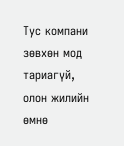Тус компани зөвхөн мод тариагүй, олон жилийн өмнө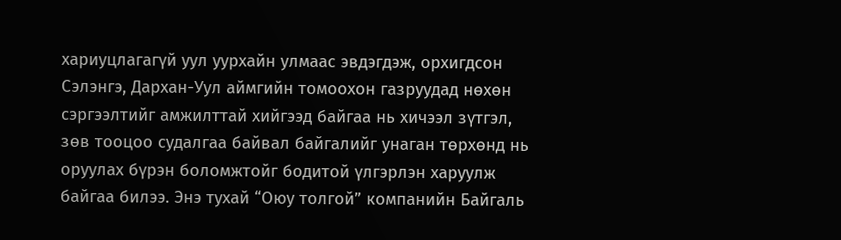хариуцлагагүй уул уурхайн улмаас эвдэгдэж, орхигдсон Сэлэнгэ, Дархан-Уул аймгийн томоохон газруудад нөхөн сэргээлтийг амжилттай хийгээд байгаа нь хичээл зүтгэл, зөв тооцоо судалгаа байвал байгалийг унаган төрхөнд нь оруулах бүрэн боломжтойг бодитой үлгэрлэн харуулж байгаа билээ. Энэ тухай “Оюу толгой” компанийн Байгаль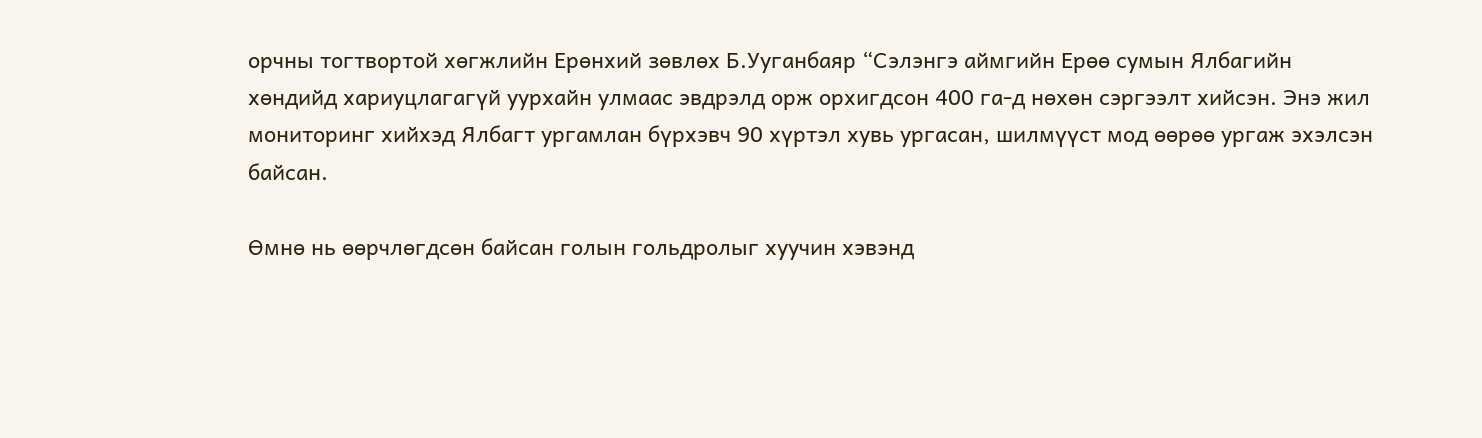орчны тогтвортой хөгжлийн Ерөнхий зөвлөх Б.Ууганбаяр “Сэлэнгэ аймгийн Ерөө сумын Ялбагийн хөндийд хариуцлагагүй уурхайн улмаас эвдрэлд орж орхигдсон 400 га-д нөхөн сэргээлт хийсэн. Энэ жил мониторинг хийхэд Ялбагт ургамлан бүрхэвч 90 хүртэл хувь ургасан, шилмүүст мод өөрөө ургаж эхэлсэн байсан.

Өмнө нь өөрчлөгдсөн байсан голын гольдролыг хуучин хэвэнд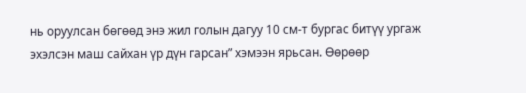нь оруулсан бөгөөд энэ жил голын дагуу 10 см-т бургас битүү ургаж эхэлсэн маш сайхан үр дүн гарсан” хэмээн ярьсан. Өөрөөр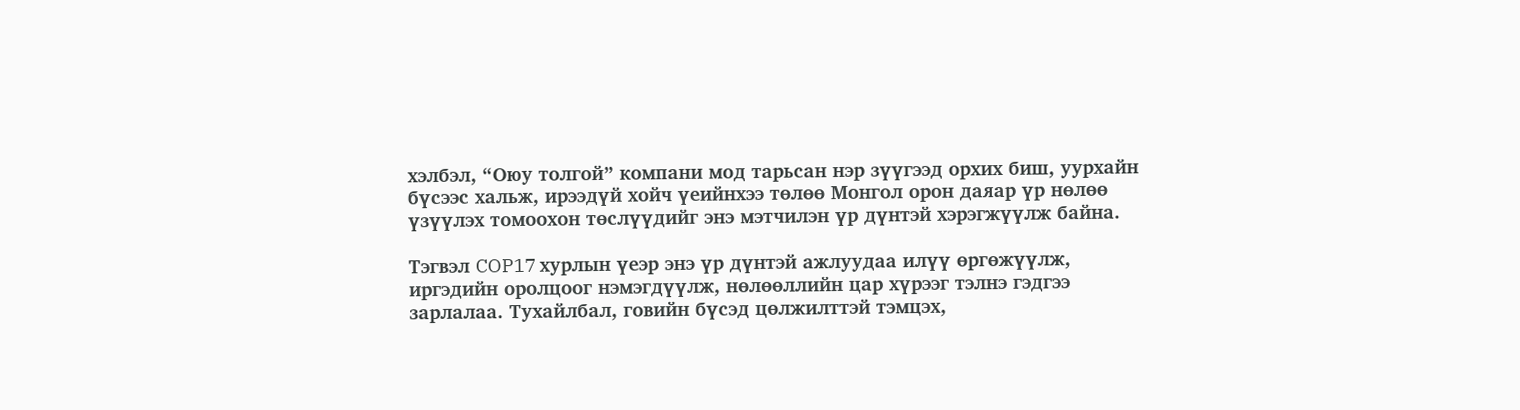хэлбэл, “Оюу толгой” компани мод тарьсан нэр зүүгээд орхих биш, уурхайн бүсээс хальж, ирээдүй хойч үеийнхээ төлөө Монгол орон даяар үр нөлөө үзүүлэх томоохон төслүүдийг энэ мэтчилэн үр дүнтэй хэрэгжүүлж байна.

Тэгвэл COP17 хурлын үеэр энэ үр дүнтэй ажлуудаа илүү өргөжүүлж, иргэдийн оролцоог нэмэгдүүлж, нөлөөллийн цар хүрээг тэлнэ гэдгээ зарлалаа. Тухайлбал, говийн бүсэд цөлжилттэй тэмцэх,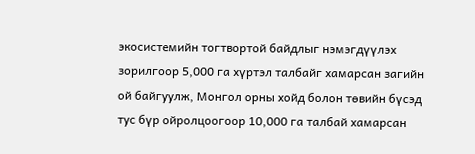экосистемийн тогтвортой байдлыг нэмэгдүүлэх зорилгоор 5,000 га хүртэл талбайг хамарсан загийн ой байгуулж, Монгол орны хойд болон төвийн бүсэд тус бүр ойролцоогоор 10,000 га талбай хамарсан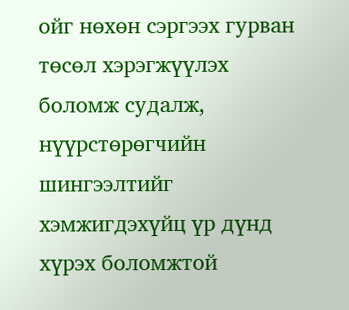ойг нөхөн сэргээх гурван төсөл хэрэгжүүлэх боломж судалж, нүүрстөрөгчийн шингээлтийг хэмжигдэхүйц үр дүнд хүрэх боломжтой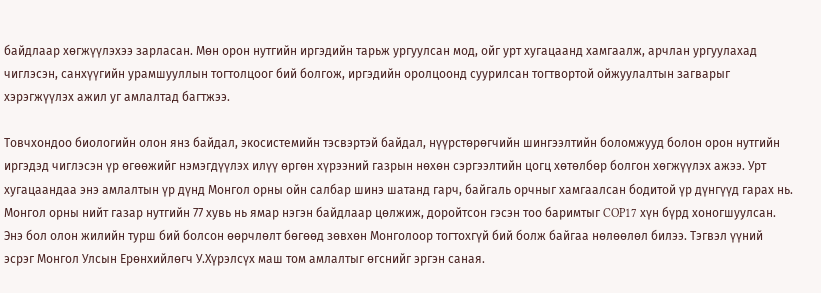байдлаар хөгжүүлэхээ зарласан. Мөн орон нутгийн иргэдийн тарьж ургуулсан мод, ойг урт хугацаанд хамгаалж, арчлан ургуулахад чиглэсэн, санхүүгийн урамшууллын тогтолцоог бий болгож, иргэдийн оролцоонд суурилсан тогтвортой ойжуулалтын загварыг хэрэгжүүлэх ажил уг амлалтад багтжээ.

Товчхондоо биологийн олон янз байдал, экосистемийн тэсвэртэй байдал, нүүрстөрөгчийн шингээлтийн боломжууд болон орон нутгийн иргэдэд чиглэсэн үр өгөөжийг нэмэгдүүлэх илүү өргөн хүрээний газрын нөхөн сэргээлтийн цогц хөтөлбөр болгон хөгжүүлэх ажээ. Урт хугацаандаа энэ амлалтын үр дүнд Монгол орны ойн салбар шинэ шатанд гарч, байгаль орчныг хамгаалсан бодитой үр дүнгүүд гарах нь.
Монгол орны нийт газар нутгийн 77 хувь нь ямар нэгэн байдлаар цөлжиж, доройтсон гэсэн тоо баримтыг COP17 хүн бүрд хоногшуулсан. Энэ бол олон жилийн турш бий болсон өөрчлөлт бөгөөд зөвхөн Монголоор тогтохгүй бий болж байгаа нөлөөлөл билээ. Тэгвэл үүний эсрэг Монгол Улсын Ерөнхийлөгч У.Хүрэлсүх маш том амлалтыг өгснийг эргэн саная.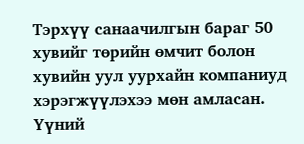Тэрхүү санаачилгын бараг 50 хувийг төрийн өмчит болон хувийн уул уурхайн компаниуд хэрэгжүүлэхээ мөн амласан. Үүний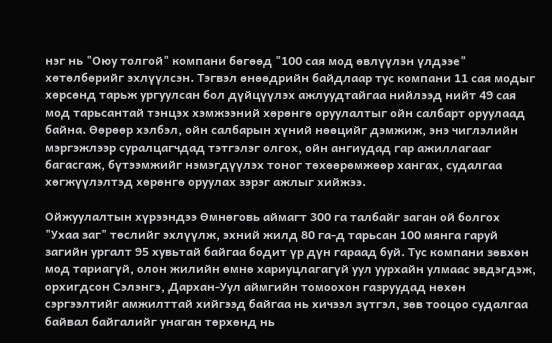нэг нь "Оюу толгой" компани бөгөөд "100 сая мод өвлүүлэн үлдээе" хөтөлбөрийг эхлүүлсэн. Тэгвэл өнөөдрийн байдлаар тус компани 11 сая модыг хөрсөнд тарьж ургуулсан бол дүйцүүлэх ажлуудтайгаа нийлээд нийт 49 сая мод тарьсантай тэнцэх хэмжээний хөрөнгө оруулалтыг ойн салбарт оруулаад байна. Өөрөөр хэлбэл, ойн салбарын хүний нөөцийг дэмжиж, энэ чиглэлийн мэргэжлээр суралцагчдад тэтгэлэг олгох, ойн ангиудад гар ажиллагааг багасгаж, бүтээмжийг нэмэгдүүлэх тоног төхөөрөмжөөр хангах, судалгаа хөгжүүлэлтэд хөрөнгө оруулах зэрэг ажлыг хийжээ.

Ойжуулалтын хүрээндээ Өмнөговь аймагт 300 га талбайг заган ой болгох "Ухаа заг" төслийг эхлүүлж, эхний жилд 80 га-д тарьсан 100 мянга гаруй загийн ургалт 95 хувьтай байгаа бодит үр дүн гараад буй. Тус компани зөвхөн мод тариагүй, олон жилийн өмнө хариуцлагагүй уул уурхайн улмаас эвдэгдэж, орхигдсон Сэлэнгэ, Дархан-Уул аймгийн томоохон газруудад нөхөн сэргээлтийг амжилттай хийгээд байгаа нь хичээл зүтгэл, зөв тооцоо судалгаа байвал байгалийг унаган төрхөнд нь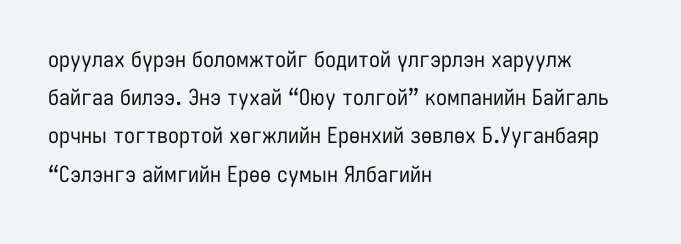оруулах бүрэн боломжтойг бодитой үлгэрлэн харуулж байгаа билээ. Энэ тухай “Оюу толгой” компанийн Байгаль орчны тогтвортой хөгжлийн Ерөнхий зөвлөх Б.Ууганбаяр “Сэлэнгэ аймгийн Ерөө сумын Ялбагийн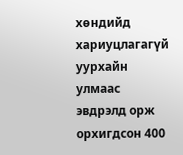хөндийд хариуцлагагүй уурхайн улмаас эвдрэлд орж орхигдсон 400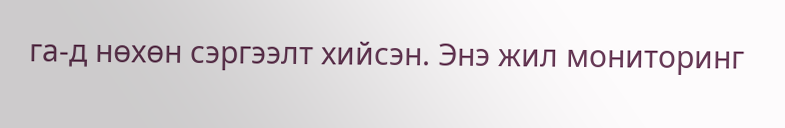га-д нөхөн сэргээлт хийсэн. Энэ жил мониторинг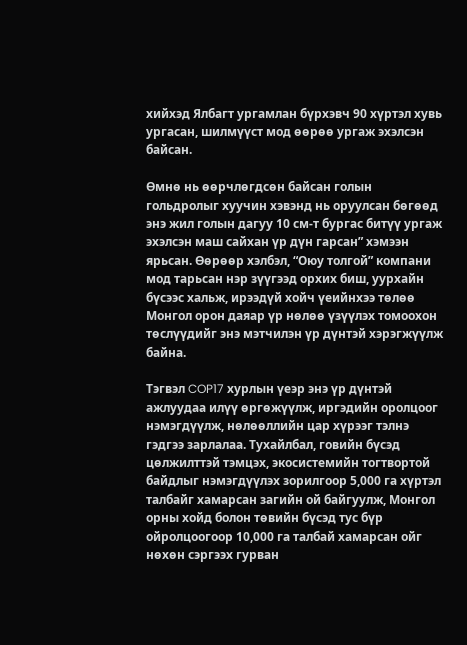хийхэд Ялбагт ургамлан бүрхэвч 90 хүртэл хувь ургасан, шилмүүст мод өөрөө ургаж эхэлсэн байсан.

Өмнө нь өөрчлөгдсөн байсан голын гольдролыг хуучин хэвэнд нь оруулсан бөгөөд энэ жил голын дагуу 10 см-т бургас битүү ургаж эхэлсэн маш сайхан үр дүн гарсан” хэмээн ярьсан. Өөрөөр хэлбэл, “Оюу толгой” компани мод тарьсан нэр зүүгээд орхих биш, уурхайн бүсээс хальж, ирээдүй хойч үеийнхээ төлөө Монгол орон даяар үр нөлөө үзүүлэх томоохон төслүүдийг энэ мэтчилэн үр дүнтэй хэрэгжүүлж байна.

Тэгвэл COP17 хурлын үеэр энэ үр дүнтэй ажлуудаа илүү өргөжүүлж, иргэдийн оролцоог нэмэгдүүлж, нөлөөллийн цар хүрээг тэлнэ гэдгээ зарлалаа. Тухайлбал, говийн бүсэд цөлжилттэй тэмцэх, экосистемийн тогтвортой байдлыг нэмэгдүүлэх зорилгоор 5,000 га хүртэл талбайг хамарсан загийн ой байгуулж, Монгол орны хойд болон төвийн бүсэд тус бүр ойролцоогоор 10,000 га талбай хамарсан ойг нөхөн сэргээх гурван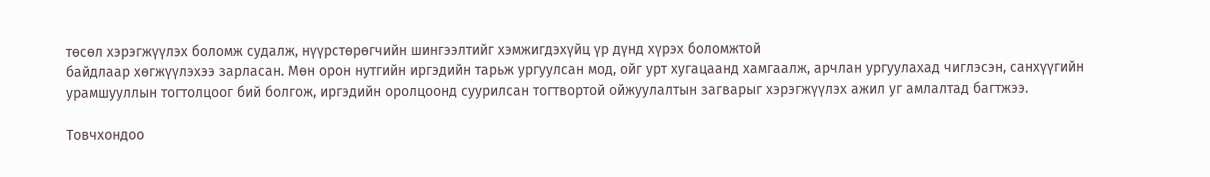төсөл хэрэгжүүлэх боломж судалж, нүүрстөрөгчийн шингээлтийг хэмжигдэхүйц үр дүнд хүрэх боломжтой
байдлаар хөгжүүлэхээ зарласан. Мөн орон нутгийн иргэдийн тарьж ургуулсан мод, ойг урт хугацаанд хамгаалж, арчлан ургуулахад чиглэсэн, санхүүгийн урамшууллын тогтолцоог бий болгож, иргэдийн оролцоонд суурилсан тогтвортой ойжуулалтын загварыг хэрэгжүүлэх ажил уг амлалтад багтжээ.

Товчхондоо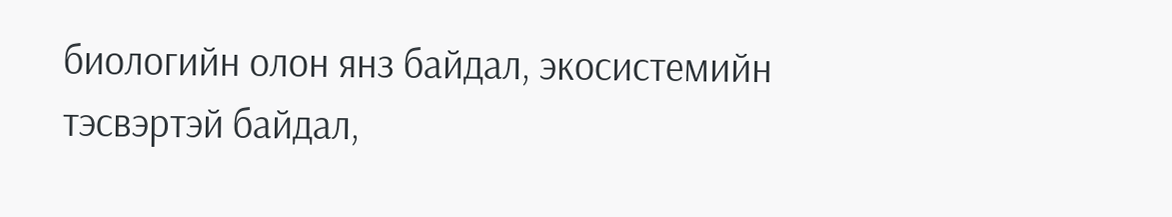биологийн олон янз байдал, экосистемийн тэсвэртэй байдал,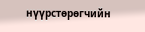нүүрстөрөгчийн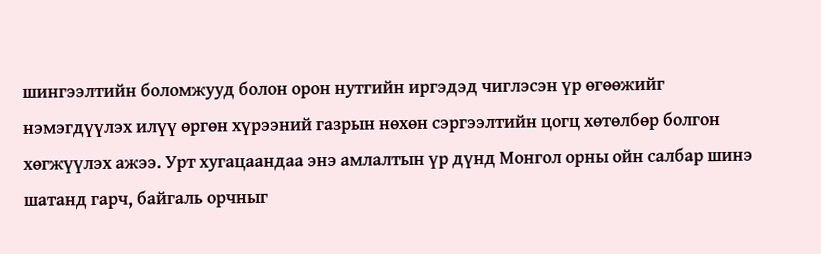шингээлтийн боломжууд болон орон нутгийн иргэдэд чиглэсэн үр өгөөжийг нэмэгдүүлэх илүү өргөн хүрээний газрын нөхөн сэргээлтийн цогц хөтөлбөр болгон хөгжүүлэх ажээ. Урт хугацаандаа энэ амлалтын үр дүнд Монгол орны ойн салбар шинэ шатанд гарч, байгаль орчныг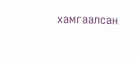хамгаалсан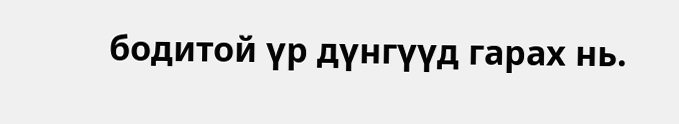бодитой үр дүнгүүд гарах нь.